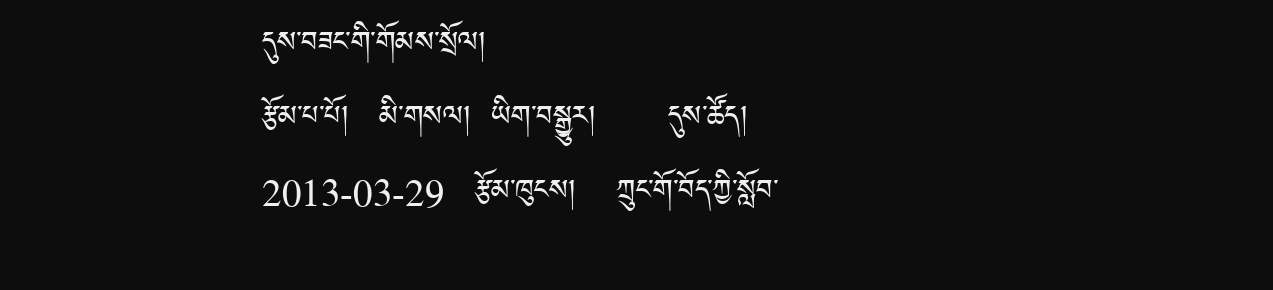དུས་བཟང་གི་གོམས་སྲོལ།
རྩོམ་པ་པོ།   མི་གསལ།  ཡིག་བསྒྱུར།       དུས་ཚོད།   2013-03-29   རྩོམ་ཁུངས།    ཀྲུང་གོ་བོད་ཀྱི་སློབ་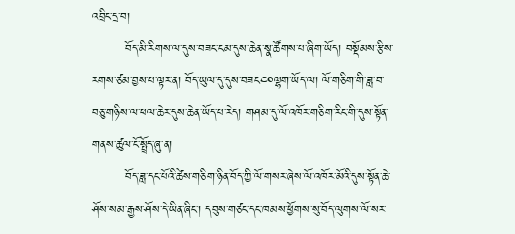འབྲིང་དྲ་བ།
        བོད་མི་རིགས་ལ་དུས་བཟང་ངམ་དུས་ཆེན་སྣ་ཚོགས་པ་ཞིག་ཡོད། བསྡོམས་རྩིས་རགས་ཙམ་བྱས་པ་ལྟར་ན། བོད་ཡུལ་དུ་དུས་བཟང༤༠ལྷག་ཡོད་ལ། ལོ་གཅིག་གི་ཟླ་བ་བཅུ་གཉིས་ལ་ཕལ་ཆེར་དུས་ཆེན་ཡོད་པ་རེད། གཤམ་དུ་ལོ་འཁོར་གཅིག་རིང་གི་དུས་སྟོན་གནས་ཚུལ་ངོ་སྤྲོད་ཞུ་ན།
        བོད་ཟླ་དང་པོའི་ཚེས་གཅིག་ཉིན་བོད་ཀྱི་ལོ་གསར་ཞེས་ལོ་འཁོར་མོའི་དུས་སྟོན་ཆེ་ཤོས་སམ་རྒྱས་ཤོས་དེ་ཡིན་ཞིང་། དབུས་གཙང་དང་ཁམས་ཕྱོགས་སུ་བོད་ལུགས་ལོ་སར་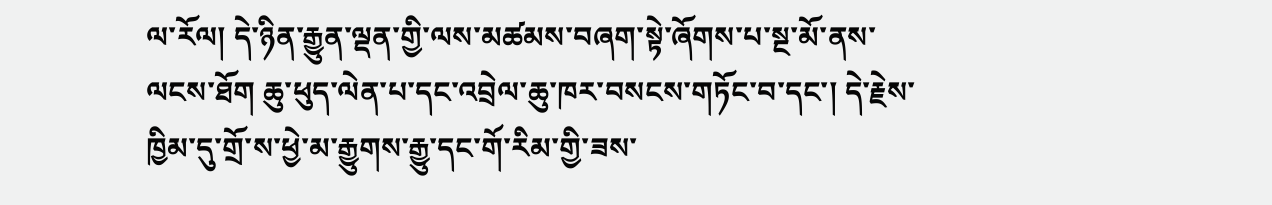ལ་རོལ། དེ་ཉིན་རྒྱུན་ལྡན་གྱི་ལས་མཚམས་བཞག་སྟེ་ཞོགས་པ་སྔ་མོ་ནས་ལངས་ཐོག ཆུ་ཕུད་ལེན་པ་དང་འབྲེལ་ཆུ་ཁར་བསངས་གཏོང་བ་དང་། དེ་རྗེས་ཁྱིམ་དུ་གྲོ་ས་ཕྱེ་མ་རྒྱུགས་རྒྱུ་དང་གོ་རིམ་གྱི་ཟས་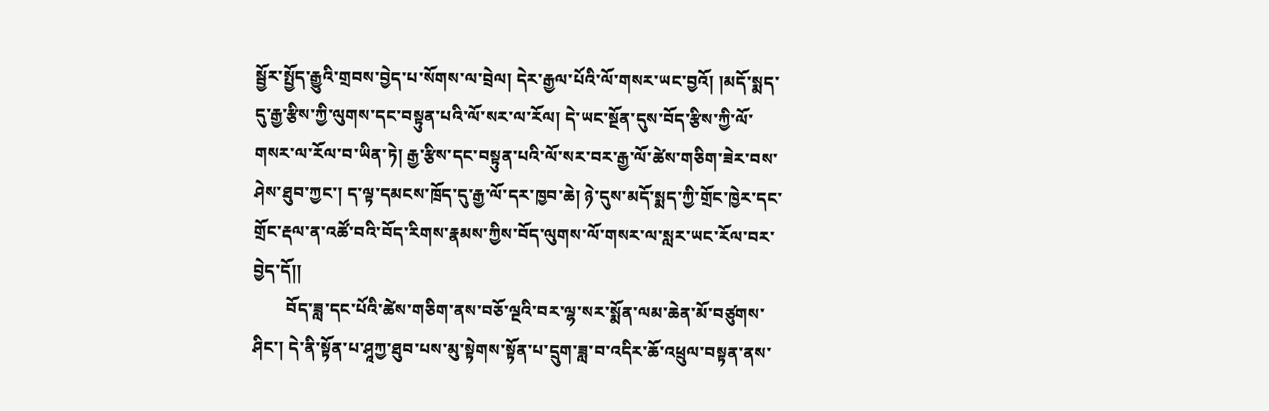སྦྱོར་སྤྱོད་རྒྱུའི་གྲབས་བྱེད་པ་སོགས་ལ་བྲེལ། དེར་རྒྱལ་པོའི་ལོ་གསར་ཡང་བྱའོ། །མདོ་སྨད་དུ་རྒྱ་རྩིས་ཀྱི་ལུགས་དང་བསྟུན་པའི་ལོ་སར་ལ་རོལ། དེ་ཡང་སྔོན་དུས་བོད་རྩིས་ཀྱི་ལོ་གསར་ལ་རོལ་བ་ཡིན་ཏེ། རྒྱ་རྩིས་དང་བསྟུན་པའི་ལོ་སར་བར་རྒྱ་ལོ་ཚེས་གཅིག་ཟེར་བས་ཤེས་ཐུབ་ཀྱང་། ད་ལྟ་དམངས་ཁྲོད་དུ་རྒྱ་ལོ་དར་ཁྱབ་ཆེ། ཉེ་དུས་མདོ་སྨད་ཀྱི་གྲོང་ཁྱེར་དང་གྲོང་རྡལ་ན་འཚོ་བའི་བོད་རིགས་རྣམས་ཀྱིས་བོད་ལུགས་ལོ་གསར་ལ་སླར་ཡང་རོལ་བར་བྱེད་དོ།།
        བོད་ཟླ་དང་པོའི་ཚེས་གཅིག་ནས་བཅོ་ལྔའི་བར་ལྷ་སར་སྨོན་ལམ་ཆེན་མོ་བཙུགས་ཤིང་། དེ་ནི་སྟོན་པ་ཤཱཀྱ་ཐུབ་པས་མུ་སྟེགས་སྟོན་པ་དྲུག་ཟླ་བ་འདིར་ཆོ་འཕྲུལ་བསྟན་ནས་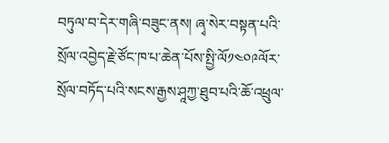བཏུལ་བ་དེར་གཞི་བཟུང་ནས། ཞྭ་སེར་བསྟན་པའི་སྲོལ་འབྱེད་རྗེ་ཙོང་ཁ་པ་ཆེན་པོས་སྤྱི་ལོ༡༤༠༩ལོར་སྲོལ་བཏོད་པའི་སངས་རྒྱས་ཤཱཀྱ་ཐུབ་པའི་ཆོ་འཕྲུལ་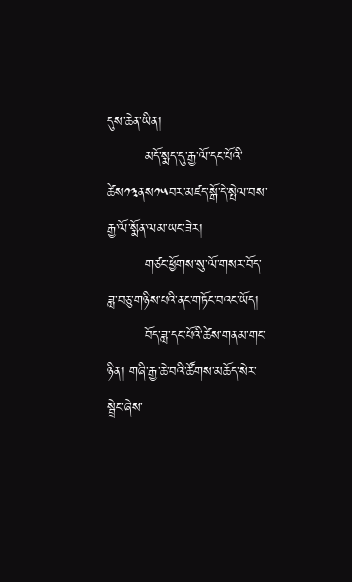དུས་ཆེན་ཡིན།
        མདོ་སྨད་དུ་རྒྱ་ལོ་དང་པོའི་ཚེས༡༣ནས༡༥བར་མཛད་སྒོ་དེ་སྤེལ་བས་རྒྱ་ལོ་སྨོན་ལམ་ཡང་ཟེར།
        གཙང་ཕྱོགས་སུ་ལོ་གསར་བོད་ཟླ་བཅུ་གཉིས་པའི་ནང་གཏོང་བའང་ཡོད།
        བོད་ཟླ་དང་པོའི་ཚེས་གནམ་གང་ཉིན། གཞི་རྒྱ་ཆེ་བའི་ཚོགས་མཆོད་སེར་སྦྲེང་ཞེས་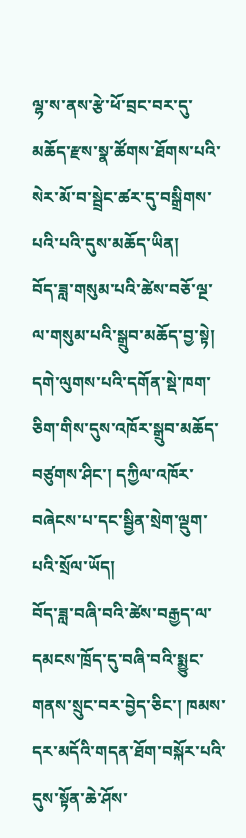ལྷ་ས་ནས་རྩེ་ཕོ་བྲང་བར་དུ་མཆོད་རྫས་སྣ་ཚོགས་ཐོགས་པའི་སེར་མོ་བ་སྦྲེང་ཚར་དུ་བསྒྲིགས་པའི་པའི་དུས་མཆོད་ཡིན།
བོད་ཟླ་གསུམ་པའི་ཚེས་བཅོ་ལྔ་ལ་གསུམ་པའི་སྒྲུབ་མཆོད་བྱ་སྟེ། དགེ་ལུགས་པའི་དགོན་སྡེ་ཁག་ཅིག་གིས་དུས་འཁོར་སྒྲུབ་མཆོད་བཙུགས་ཤིང་། དཀྱིལ་འཁོར་བཞེངས་པ་དང་སྦྱིན་སྲེག་ལྡུག་པའི་སྲོལ་ཡོད།
བོད་ཟླ་བཞི་བའི་ཚེས་བརྒྱད་ལ་དམངས་ཁྲོད་དུ་བཞི་བའི་སྨྱུང་གནས་སྲུང་བར་བྱེད་ཅིང་། ཁམས་དར་མདོའི་གདན་ཐོག་བསྐོར་པའི་དུས་སྟོན་ཆེ་ཤོས་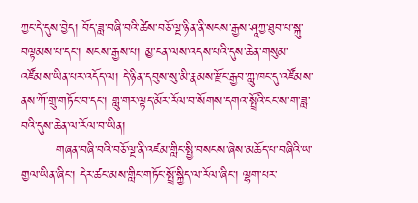ཀྱང་དེ་དུས་བྱེད། བོད་ཟླ་བཞི་བའི་ཚེས་བཅོ་ལྔ་ཉིན་ནི་སངས་རྒྱས་ཤཱཀྱ་ཐུབ་པ་སྐུ་བལྟམས་པ་དང་། སངས་རྒྱས་པ། མྱ་ངན་ལས་འདས་པའི་དུས་ཆེན་གསུམ་འཛོམས་ཡིན་པར་འདོད་ལ། དེ་ཉིན་དབུས་སུ་མི་རྣམས་རྫོང་རྒྱབ་ཀླུ་ཁང་དུ་འཛོམས་ནས་ཀོ་གྲུ་གཏོང་བ་དང་། གླུ་གར་ལྟད་མོར་རོལ་བ་སོགས་དགའ་སྤྲོའི་ངང་ས་ག་ཟླ་བའི་དུས་ཆེན་ལ་རོལ་བ་ཡིན།
        གཞན་བཞི་བའི་བཅོ་ལྔ་ནི་འཛམ་གླིང་སྤྱི་བསངས་ཞེས་མཆོད་པ་བཞིའི་ཡ་གྱལ་ཡིན་ཞིང་། དེར་ཚང་མས་གླིང་གཏོང་སྤྲོ་སྐྱིད་ལ་རོལ་ཞིང་། ལྷག་པར་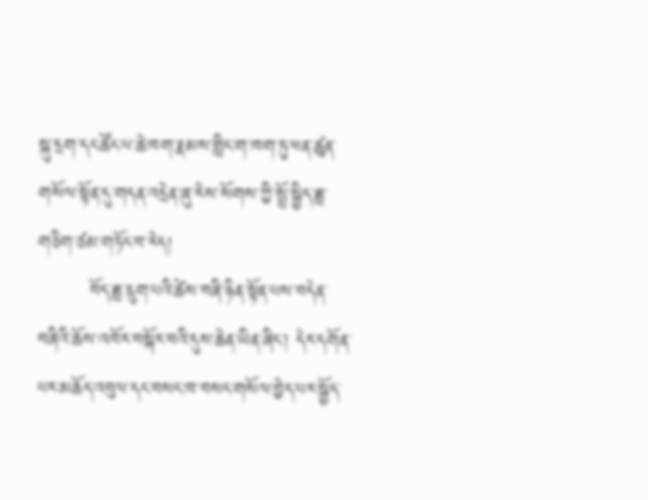སྐུ་དྲག་དང་ཚོང་པ་ཆེ་ཁག་རྣམས་གླིང་ག་ཁག་ཏུ་ཕན་ཚུན་གསོལ་སྟོན་དུ་གདན་འདྲེན་ཞུ་རེས་སོགས་ཀྱི་སྤྲོ་སྐྱིད་ཟླ་གཅིག་ཙམ་གཏོང་བ་རེད།
        བོད་ཟླ་དྲུག་པའི་ཚེས་བཞི་ཉིན་སྟོན་པས་བདེན་བཞིའི་ཆོས་འཁོར་བསྐོར་བའི་དུས་ཆེན་ཡིན་ཞིང་། དེར་དགོན་པར་མཆོད་འབུལ་དང་བསང་ཁ་བསང་གསོལ་བྱེད་པར་སྐྱོད་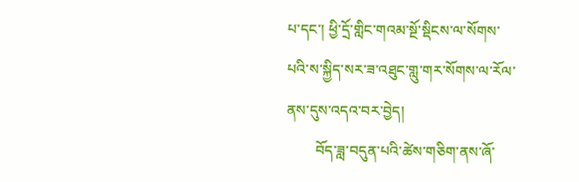པ་དང་། ཕྱི་དྲོ་གླིང་གའམ་སྔོ་སྡིངས་ལ་སོགས་ པའི་ས་སྐྱིད་སར་ཟ་འཐུང་གླུ་གར་སོགས་ལ་རོལ་ནས་དུས་འདའ་བར་བྱེད།
        བོད་ཟླ་བདུན་པའི་ཚེས་གཅིག་ནས་ཞོ་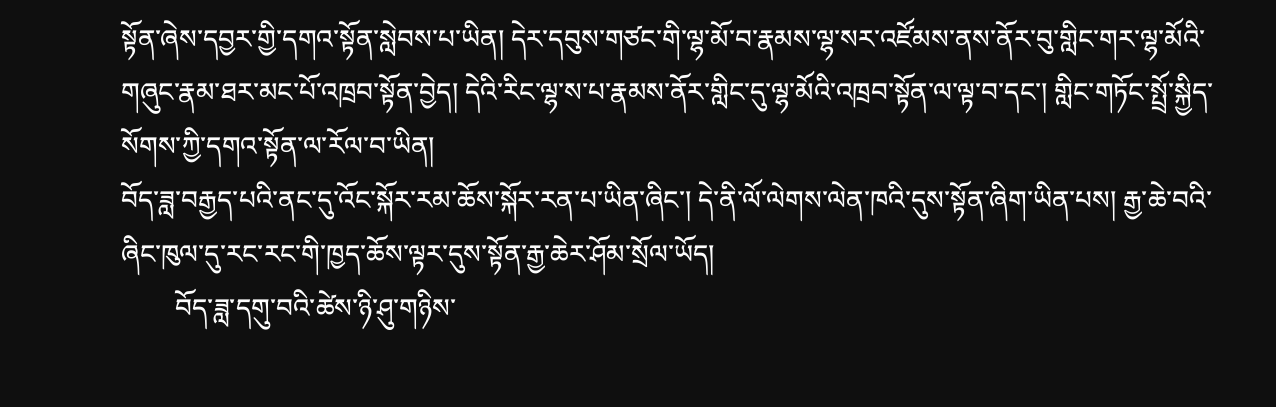སྟོན་ཞེས་དབྱར་གྱི་དགའ་སྟོན་སླེབས་པ་ཡིན། དེར་དབུས་གཙང་གི་ལྷ་མོ་བ་རྣམས་ལྷ་སར་འཛོམས་ནས་ནོར་བུ་གླིང་གར་ལྷ་མོའི་གཞུང་རྣམ་ཐར་མང་པོ་འཁྲབ་སྟོན་བྱེད། དེའི་རིང་ལྷ་ས་པ་རྣམས་ནོར་གླིང་དུ་ལྷ་མོའི་འཁྲབ་སྟོན་ལ་ལྟ་བ་དང་། གླིང་གཏོང་སྤྲོ་སྐྱིད་སོགས་ཀྱི་དགའ་སྟོན་ལ་རོལ་བ་ཡིན།
བོད་ཟླ་བརྒྱད་པའི་ནང་དུ་འོང་སྐོར་རམ་ཆོས་སྐོར་རན་པ་ཡིན་ཞིང་། དེ་ནི་ལོ་ལེགས་ལེན་ཁའི་དུས་སྟོན་ཞིག་ཡིན་པས། རྒྱ་ཆེ་བའི་ཞིང་ཁུལ་དུ་རང་རང་གི་ཁྱད་ཆོས་ལྟར་དུས་སྟོན་རྒྱ་ཆེར་ཤོམ་སྲོལ་ཡོད།
        བོད་ཟླ་དགུ་བའི་ཚེས་ཉི་ཤུ་གཉིས་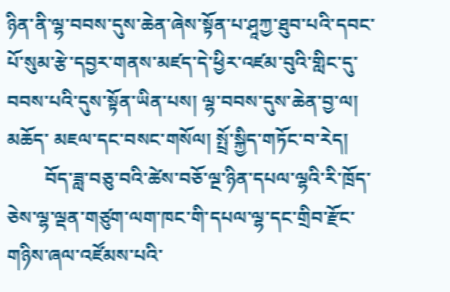ཉིན་ནི་ལྷ་བབས་དུས་ཆེན་ཞེས་སྟོན་པ་ཤཱཀྱ་ཐུབ་པའི་དབང་པོ་སུམ་རྩེ་དབྱར་གནས་མཛད་དེ་ཕྱིར་འཛམ་བུའི་གླིང་དུ་བབས་པའི་དུས་སྟོན་ཡིན་པས། ལྷ་བབས་དུས་ཆེན་བྱ་ལ། མཆོད་ མཇལ་དང་བསང་གསོལ། སྤྲོ་སྐྱིད་གཏོང་བ་རེད།
        བོད་ཟླ་བཅུ་བའི་ཚེས་བཅོ་ལྔ་ཉིན་དཔལ་ལྷའི་རི་ཁྲོད་ཅེས་ལྷ་ལྡན་གཙུག་ལག་ཁང་གི་དཔལ་ལྷ་དང་གྲིབ་རྫོང་གཉིས་ཞལ་འཛོམས་པའི་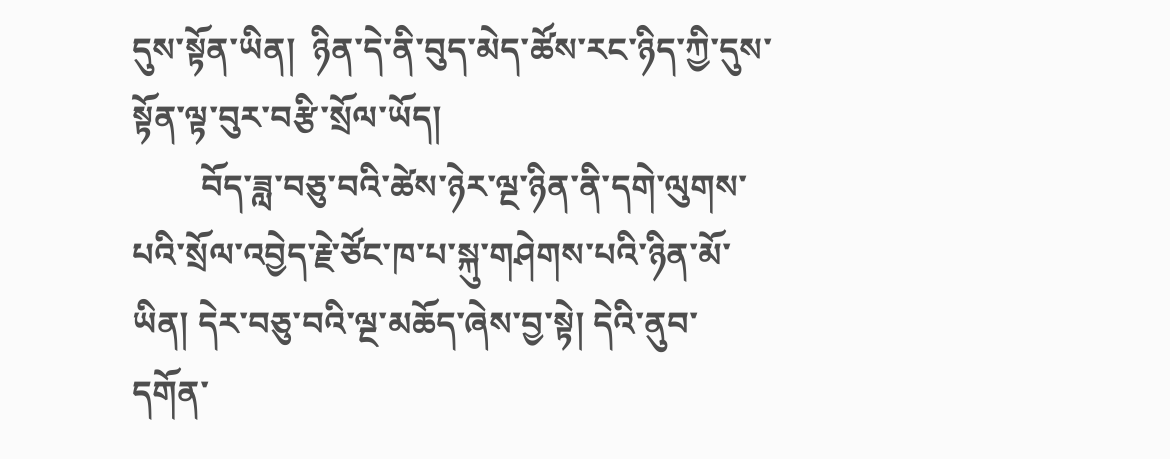དུས་སྟོན་ཡིན།  ཉིན་དེ་ནི་བུད་མེད་ཚོས་རང་ཉིད་ཀྱི་དུས་སྟོན་ལྟ་བུར་བརྩི་སྲོལ་ཡོད།
        བོད་ཟླ་བཅུ་བའི་ཚེས་ཉེར་ལྔ་ཉིན་ནི་དགེ་ལུགས་པའི་སྲོལ་འབྱེད་རྗེ་ཙོང་ཁ་པ་སྐུ་གཤེགས་པའི་ཉིན་མོ་ཡིན། དེར་བཅུ་བའི་ལྔ་མཆོད་ཞེས་བྱ་སྟེ། དེའི་ནུབ་དགོན་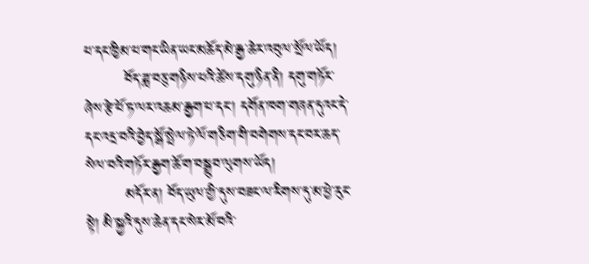པ་དང་ཁྱིམ་པ་གང་ཡིན་ཡང་མཆོད་མེ་རྒྱ་ཆེར་འབུལ་སྲོལ་ཡོད།
        བོད་ཟླ་བཅུ་གཉིས་པའི་ཚེས་དགུ་ཉིན་ནི། དགུ་གཏོར་ཞེས་རྩེ་པོ་ཏ་ལར་འཆམ་རྒྱག་པ་དང་། དགོན་ཁག་གཞན་དུའང་དེ་དང་འདྲ་བའི་བྱེད་སྒོ་སྤེལ་ཏེ་ལོ་གཅིག་གི་བགེགས་དང་བར་ཆད་སེལ་བའི་གཏོར་རྒྱག་ཆོ་ག་བསྒྲུབ་ལུགས་ཡོད།
        མདོར་ན། བོད་ཡུལ་གྱི་དུས་བཟང་ལ་རིགས་དུ་མ་ཕྱེ་རུང་སྟེ། མི་སྐྱའི་དུས་ཆེན་དང་སེར་མོ་བའི་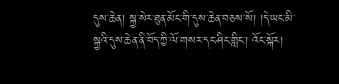དུས་ཆེན། སྐྱ་སེར་ཐུན་མོང་གི་དུས་ཆེན་བཅས་སོ། །དེ་ཡང་མི་སྐྱའི་དུས་ཆེན་ནི་བོད་ཀྱི་ལོ་གསར་དང་ཤིང་གླིང་། འོང་སྐོར།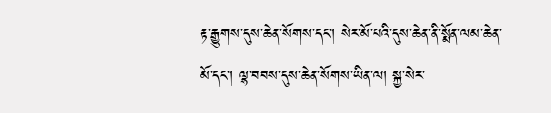རྟ་རྒྱུགས་དུས་ཆེན་སོགས་དང་། སེར་མོ་པའི་དུས་ཆེན་ནི་སྨོན་ལམ་ཆེན་མོ་དང་། ལྷ་བབས་དུས་ཆེན་སོགས་ཡིན་ལ། སྐྱ་སེར་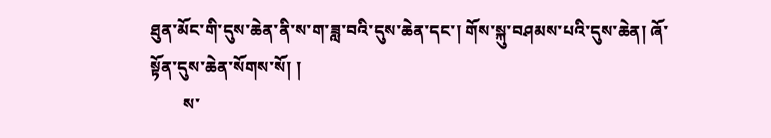ཐུན་མོང་གི་དུས་ཆེན་ནི་ས་ག་ཟླ་བའི་དུས་ཆེན་དང་། གོས་སྐུ་བཤམས་པའི་དུས་ཆེན། ཞོ་སྟོན་དུས་ཆེན་སོགས་སོ། །
        ས་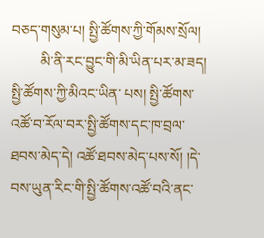བཅད་གསུམ་པ། སྤྱི་ཚོགས་ཀྱི་གོམས་སྲོལ།
        མི་ནི་རང་བྱུང་གི་མི་ཡིན་པར་མ་ཟད། སྤྱི་ཚོགས་ཀྱི་མིའང་ཡིན་ པས། སྤྱི་ཚོགས་འཚོ་བ་རོལ་བར་སྤྱི་ཚོགས་དང་ཁ་བྲལ་ཐབས་མེད་དེ། འཚོ་ཐབས་མེད་པས་སོ། །དེ་བས་ཡུན་རིང་གི་སྤྱི་ཚོགས་འཚོ་བའི་ནང་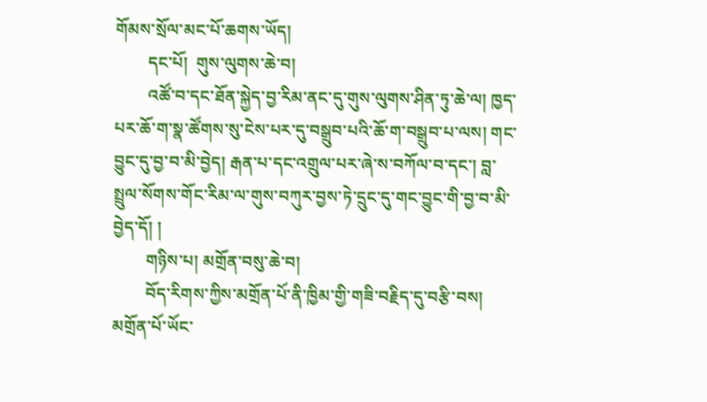གོམས་སྲོལ་མང་པོ་ཆགས་ཡོད།
        དང་པོ།  གུས་ལུགས་ཆེ་བ།
        འཚོ་བ་དང་ཐོན་སྐྱེད་བྱ་རིམ་ནང་དུ་གུས་ལུགས་ཤིན་ཏུ་ཆེ་ལ། ཁྱད་པར་ཆོ་ག་སྣ་ཚོགས་སུ་ངེས་པར་དུ་བསྒྲུབ་པའི་ཆོ་ག་བསྒྲུབ་པ་ལས། གང་བྱུང་དུ་བྱ་བ་མི་བྱེད། རྒན་པ་དང་འགྲུལ་པར་ཞེ་ས་བཀོལ་བ་དང་། བླ་སྤྲུལ་སོགས་གོང་རིམ་ལ་གུས་བཀུར་བྱས་ཏེ་དྲུང་དུ་གང་བྱུང་གི་བྱ་བ་མི་བྱེད་དོ། །
        གཉིས་པ། མགྲོན་བསུ་ཆེ་བ།
        བོད་རིགས་ཀྱིས་མགྲོན་པོ་ནི་ཁྱིམ་གྱི་གཟི་བརྗིད་དུ་བརྩི་བས། མགྲོན་པོ་ཡོང་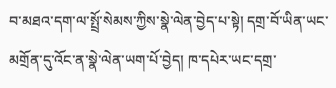བ་མཐའ་དག་ལ་སྤྲོ་སེམས་ཀྱིས་སྣེ་ལེན་བྱེད་པ་སྟེ། དགྲ་བོ་ཡིན་ཡང་མགྲོན་དུ་འོང་ན་སྣེ་ལེན་ཡག་པོ་བྱེད། ཁ་དཔེར་ཡང་དགྲ་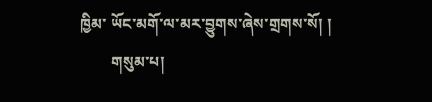ཁྱིམ་ ཡོང་མགོ་ལ་མར་བྱུགས་ཞེས་གྲགས་སོ། །
        གསུམ་པ།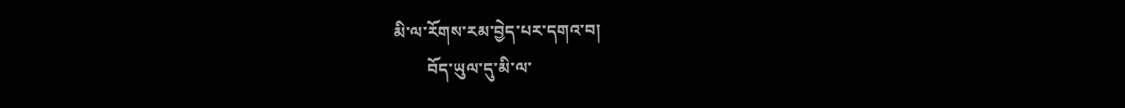མི་ལ་རོགས་རམ་བྱེད་པར་དགའ་བ།
        བོད་ཡུལ་དུ་མི་ལ་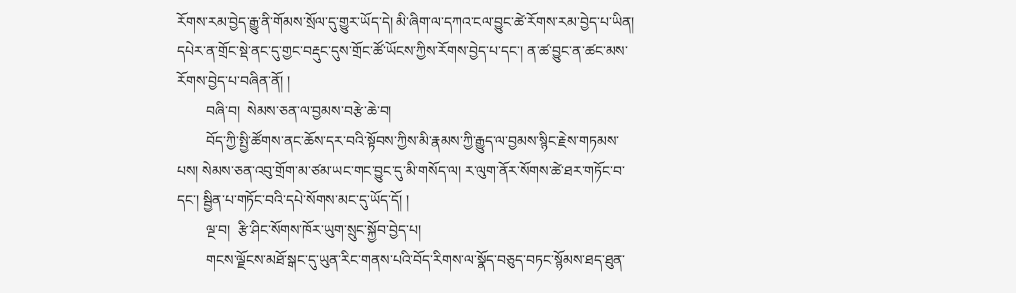རོགས་རམ་བྱེད་རྒྱུ་ནི་གོམས་སྲོལ་དུ་གྱུར་ཡོད་དེ། མི་ཞིག་ལ་དཀའ་ངལ་བྱུང་ཚེ་རོགས་རམ་བྱེད་པ་ཡིན། དཔེར་ན་གྲོང་སྡེ་ནང་དུ་གྱང་བརྡུང་དུས་གྲོང་ཚོ་ཡོངས་ཀྱིས་རོགས་བྱེད་པ་དང་། ན་ཚ་བྱུང་ན་ཚང་མས་རོགས་བྱེད་པ་བཞིན་ནོ། །
        བཞི་བ།  སེམས་ཅན་ལ་བྱམས་བརྩེ་ཆེ་བ།
        བོད་ཀྱི་སྤྱི་ཚོགས་ནང་ཆོས་དར་བའི་སྟོབས་ཀྱིས་མི་རྣམས་ཀྱི་རྒྱུད་ལ་བྱམས་སྙིང་རྗེས་གཏམས་པས། སེམས་ཅན་འབུ་གྲོག་མ་ཙམ་ཡང་གང་བྱུང་དུ་མི་གསོད་ལ། ར་ལུག་ནོར་སོགས་ཚེ་ཐར་གཏོང་བ་དང་། སྦྱིན་པ་གཏོང་བའི་དཔེ་སོགས་མང་དུ་ཡོད་དོ། །
        ལྔ་བ།  རྩི་ཤིང་སོགས་ཁོར་ཡུག་སྲུང་སྐྱོབ་བྱེད་པ།
        གངས་ལྗོངས་མཐོ་སྒང་དུ་ཡུན་རིང་གནས་པའི་བོད་རིགས་ལ་སྣོད་བཅུད་བཏང་སྙོམས་ཐད་ཐུན་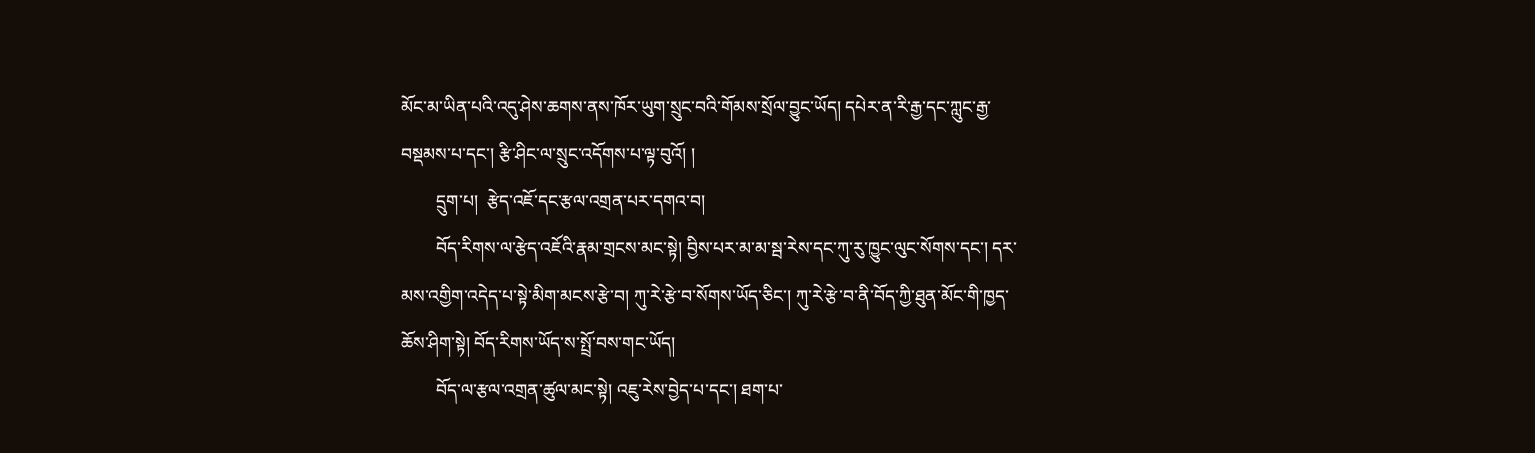མོང་མ་ཡིན་པའི་འདུ་ཤེས་ཆགས་ནས་ཁོར་ཡུག་སྲུང་བའི་གོམས་སྲོལ་བྱུང་ཡོད། དཔེར་ན་རི་རྒྱ་དང་ཀླུང་རྒྱ་བསྡམས་པ་དང་། རྩི་ཤིང་ལ་སྲུང་འདོགས་པ་ལྟ་བུའོ། །
        དྲུག་པ།  རྩེད་འཇོ་དང་རྩལ་འགྲན་པར་དགའ་བ།
        བོད་རིགས་ལ་རྩེད་འཇོའི་རྣམ་གྲངས་མང་སྟེ། བྱིས་པར་མ་མ་སྦ་རེས་དང་ཀུ་རུ་ཁྱུང་ལུང་སོགས་དང་། དར་མས་འགྱིག་འདེད་པ་སྟེ་མིག་མངས་རྩེ་བ། ཀུ་རེ་རྩེ་བ་སོགས་ཡོད་ཅིང་། ཀུ་རེ་རྩེ་བ་ནི་བོད་ཀྱི་ཐུན་མོང་གི་ཁྱད་ཆོས་ཤིག་སྟེ། བོད་རིགས་ཡོད་ས་སྤྲོ་བས་གང་ཡོད།
        བོད་ལ་རྩལ་འགྲན་ཚུལ་མང་སྟེ། འཇུ་རེས་བྱེད་པ་དང་། ཐག་པ་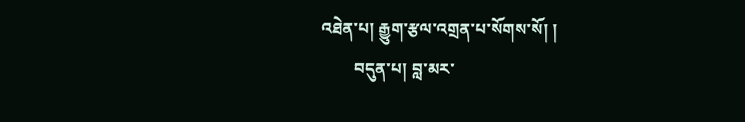འཐེན་པ། རྒྱུག་རྩལ་འགྲན་པ་སོགས་སོ། །
        བདུན་པ། བླ་མར་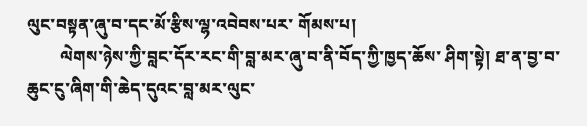ལུང་བསྟན་ཞུ་བ་དང་མོ་རྩིས་ལྷ་འབེབས་པར་ གོམས་པ།
        ལེགས་ཉེས་ཀྱི་བླང་དོར་རང་གི་བླ་མར་ཞུ་བ་ནི་བོད་ཀྱི་ཁྱད་ཆོས་ ཤིག་སྟེ། ཐ་ན་བྱ་བ་ཆུང་ངུ་ཞིག་གི་ཆེད་དུའང་བླ་མར་ལུང་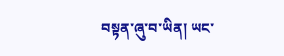བསྟན་ཞུ་བ་ཡིན། ཡང་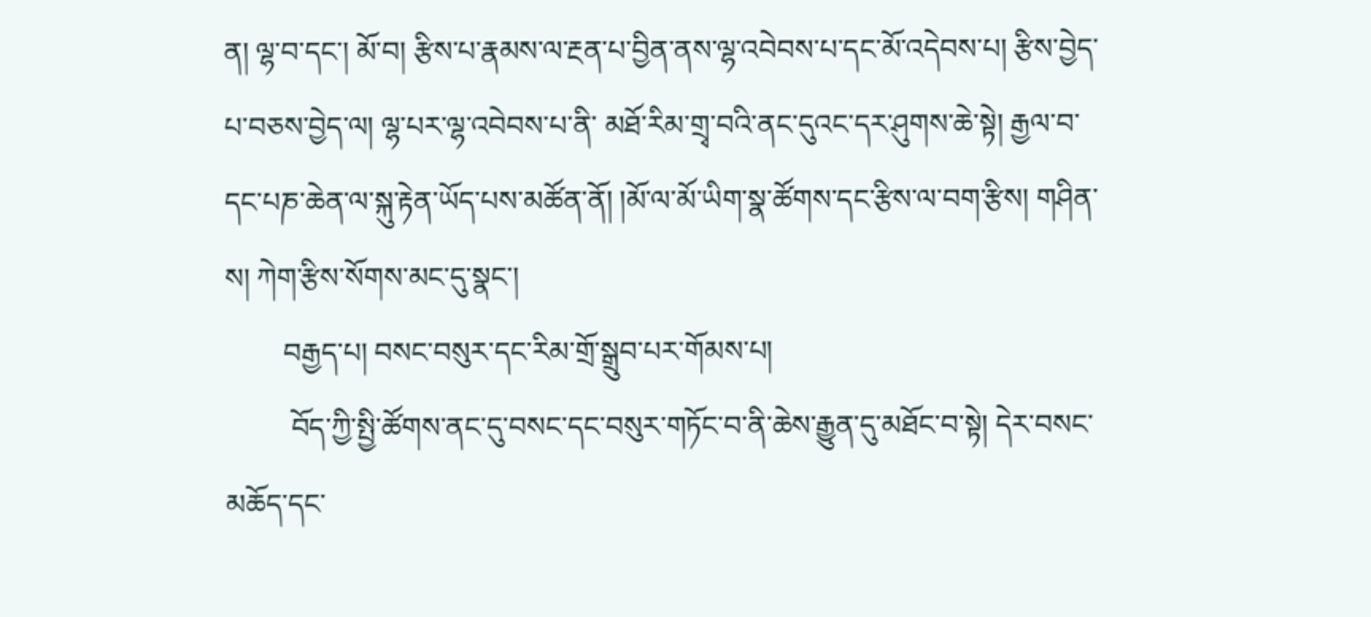ན། ལྷ་བ་དང་། མོ་བ། རྩིས་པ་རྣམས་ལ་རྔན་པ་བྱིན་ནས་ལྷ་འབེབས་པ་དང་མོ་འདེབས་པ། རྩིས་བྱེད་པ་བཅས་བྱེད་ལ། ལྷ་པར་ལྷ་འབེབས་པ་ནི་ མཐོ་རིམ་གྲྭ་བའི་ནང་དུའང་དར་ཤུགས་ཆེ་སྟེ། རྒྱལ་བ་དང་པཎ་ཆེན་ལ་སྐུ་རྟེན་ཡོད་པས་མཚོན་ནོ། །མོ་ལ་མོ་ཡིག་སྣ་ཚོགས་དང་རྩིས་ལ་བག་རྩིས། གཤིན་ས། ཀེག་རྩིས་སོགས་མང་དུ་སྣང་།
        བརྒྱད་པ། བསང་བསུར་དང་རིམ་གྲོ་སྒྲུབ་པར་གོམས་པ།
         བོད་ཀྱི་སྤྱི་ཚོགས་ནང་དུ་བསང་དང་བསུར་གཏོང་བ་ནི་ཆེས་རྒྱུན་དུ་མཐོང་བ་སྟེ། དེར་བསང་མཆོད་དང་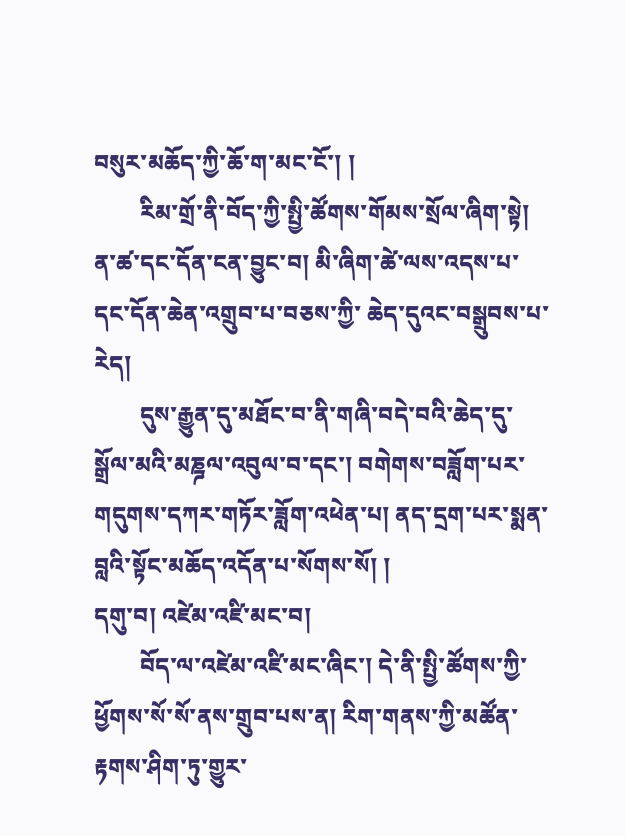བསུར་མཆོད་ཀྱི་ཆོ་ག་མང་ངོ་། །
        རིམ་གྲོ་ནི་བོད་ཀྱི་སྤྱི་ཚོགས་གོམས་སྲོལ་ཞིག་སྟེ། ན་ཚ་དང་དོན་ངན་བྱུང་བ། མི་ཞིག་ཚེ་ལས་འདས་པ་དང་དོན་ཆེན་འགྲུབ་པ་བཅས་ཀྱི་ ཆེད་དུའང་བསྒྲུབས་པ་རེད།
        དུས་རྒྱུན་དུ་མཐོང་བ་ནི་གཞི་བདེ་བའི་ཆེད་དུ་སྒྲོལ་མའི་མཎྜལ་འབུལ་བ་དང་། བགེགས་བཟློག་པར་གདུགས་དཀར་གཏོར་ཟློག་འཕེན་པ། ནད་དྲག་པར་སྨན་བླའི་སྟོང་མཆོད་འདོན་པ་སོགས་སོ། །
དགུ་བ། འཛེམ་འཛི་མང་བ།
        བོད་ལ་འཛེམ་འཛི་མང་ཞིང་། དེ་ནི་སྤྱི་ཚོགས་ཀྱི་ཕྱོགས་སོ་སོ་ནས་གྲུབ་པས་ན། རིག་གནས་ཀྱི་མཚོན་རྟགས་ཤིག་ཏུ་གྱུར་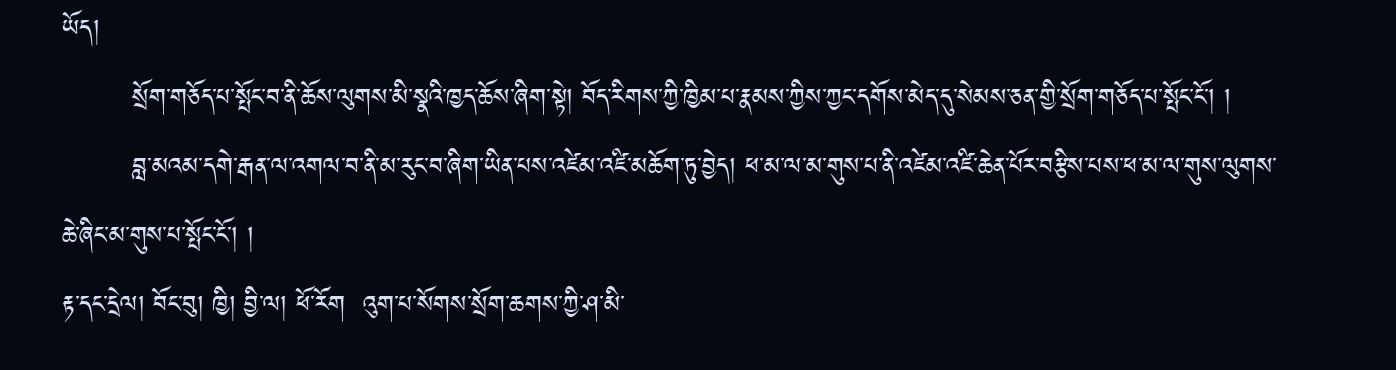ཡོད།
        སྲོག་གཅོད་པ་སྤོང་བ་ནི་ཆོས་ལུགས་མི་སྣའི་ཁྱད་ཆོས་ཞིག་སྟེ། བོད་རིགས་ཀྱི་ཁྱིམ་པ་རྣམས་ཀྱིས་ཀྱང་དགོས་མེད་དུ་སེམས་ཅན་གྱི་སྲོག་གཅོད་པ་སྤོང་ངོ་། །
        བླ་མའམ་དགེ་རྒན་ལ་འགལ་བ་ནི་མ་རུང་བ་ཞིག་ཡིན་པས་འཛེམ་འཛི་མཆོག་ཏུ་བྱེད། ཕ་མ་ལ་མ་གུས་པ་ནི་འཛེམ་འཛི་ཆེན་པོར་བརྩིས་པས་ཕ་མ་ལ་གུས་ལུགས་ཆེ་ཞིང་མ་གུས་པ་སྤོང་ངོ་། །
རྟ་དང་དྲེལ། བོང་བུ། ཁྱི། བྱི་ལ། ཕོ་རོག  འུག་པ་སོགས་སྲོག་ཆགས་ཀྱི་ཤ་མི་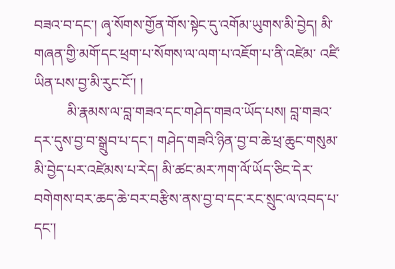བཟའ་བ་དང་། ཞྭ་སོགས་གྱོན་གོས་སྟེང་དུ་འགོམ་ཡུགས་མི་བྱེད། མི་གཞན་གྱི་མགོ་དང་ཕྲག་པ་སོགས་ལ་ལག་པ་འཇོག་པ་ནི་འཛེམ་ འཛི་ཡིན་པས་བྱ་མི་རུང་ངོ་། །
         མི་རྣམས་ལ་བླ་གཟའ་དང་གཤེད་གཟའ་ཡོད་པས། བླ་གཟའ་དར་དུས་བྱ་བ་སྒྲུབ་པ་དང་། གཤེད་གཟའི་ཉིན་བྱ་བ་ཆེ་ཕྲ་ཆུང་གསུམ་མི་བྱེད་པར་འཛེམས་པ་རེད། མི་ཚང་མར་ཀག་ལོ་ཡོད་ཅིང་དེར་བགེགས་བར་ཆད་ཆེ་བར་བརྩིས་ནས་བྱ་བ་དང་རང་སྲུང་ལ་འབད་པ་དང་།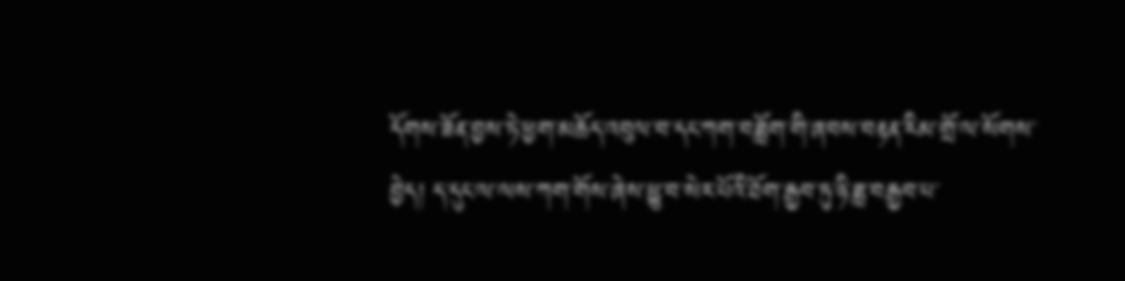དོགས་ཟོན་བྱས་ཏེ་ཕྱག་མཆོད་འབུལ་བ་དང་ཀག་བཟློག་གི་ཞབས་བརྟན་རིམ་གྲོ་ལ་སོགས་བྱེད། ད་དུང་ལ་ལས་ཀག་གོས་ཞེས་ཕྱུ་བ་སེར་པོའི་ཐོག་རྒྱབ་ཏུ་ཉི་ཟླ་བརྒྱབ་པ་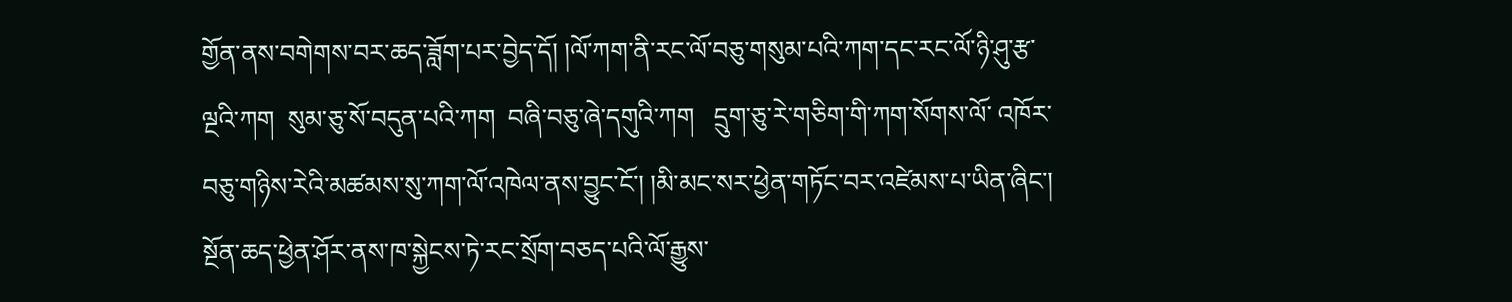གྱོན་ནས་བགེགས་བར་ཆད་ཟློག་པར་བྱེད་དོ། །ལོ་ཀག་ནི་རང་ལོ་བཅུ་གསུམ་པའི་ཀག་དང་རང་ལོ་ཉི་ཤུ་རྩ་ལྔའི་ཀག  སུམ་ཅུ་སོ་བདུན་པའི་ཀག  བཞི་བཅུ་ཞེ་དགུའི་ཀག   དྲུག་ཅུ་རེ་གཅིག་གི་ཀག་སོགས་ལོ་ འཁོར་བཅུ་གཉིས་རེའི་མཚམས་སུ་ཀག་ལོ་འཁེལ་ནས་བྱུང་ངོ་། །མི་མང་སར་ཕྱེན་གཏོང་བར་འཛེམས་པ་ཡིན་ཞིང་། སྔོན་ཆད་ཕྱེན་ཤོར་ནས་ཁ་སྐྱེངས་ཏེ་རང་སྲོག་བཅད་པའི་ལོ་རྒྱུས་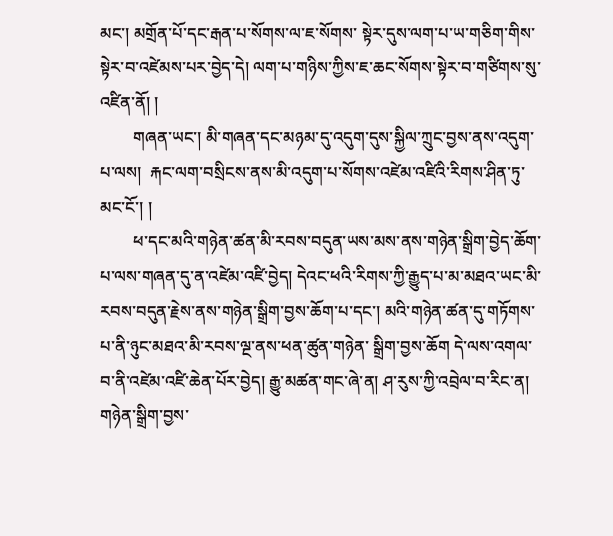མང་། མགྲོན་པོ་དང་རྒན་པ་སོགས་ལ་ཇ་སོགས་ སྟེར་དུས་ལག་པ་ཡ་གཅིག་གིས་སྟེར་བ་འཛེམས་པར་བྱེད་དེ། ལག་པ་གཉིས་ཀྱིས་ཇ་ཆང་སོགས་སྟེར་བ་གཙིགས་སུ་འཛིན་ནོ། །
        གཞན་ཡང་། མི་གཞན་དང་མཉམ་དུ་འདུག་དུས་སྐྱིལ་ཀྲུང་བྱས་ནས་འདུག་པ་ལས།  རྐང་ལག་བསྲིངས་ནས་མི་འདུག་པ་སོགས་འཛེམ་འཛིའི་རིགས་ཤིན་ཏུ་མང་ངོ་། །
        ཕ་དང་མའི་གཉེན་ཚན་མི་རབས་བདུན་ཡས་མས་ནས་གཉེན་སྒྲིག་བྱེད་ཆོག་པ་ལས་གཞན་དུ་ན་འཛེམ་འཛི་བྱེད། དེའང་ཕའི་རིགས་ཀྱི་རྒྱུད་པ་མ་མཐའ་ཡང་མི་རབས་བདུན་རྗེས་ནས་གཉེན་སྒྲིག་བྱས་ཆོག་པ་དང་། མའི་གཉེན་ཚན་དུ་གཏོགས་པ་ནི་ཉུང་མཐའ་མི་རབས་ལྔ་ནས་ཕན་ཚུན་གཉེན་ སྒྲིག་བྱས་ཆོག དེ་ལས་འགལ་བ་ནི་འཛེམ་འཛི་ཆེན་པོར་བྱེད། རྒྱུ་མཚན་གང་ཞེ་ན། ཤ་རུས་ཀྱི་འབྲེལ་བ་རིང་ན། གཉེན་སྒྲིག་བྱས་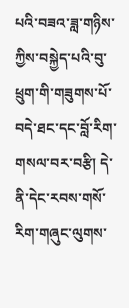པའི་བཟའ་ཟླ་གཉིས་ཀྱིས་བསྐྱེད་པའི་བུ་ཕྲུག་གི་གཟུགས་པོ་བདེ་ཐང་དང་བློ་རིག་གསལ་བར་བརྩི། དེ་ནི་དེང་རབས་གསོ་རིག་གཞུང་ལུགས་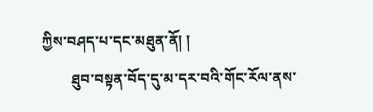ཀྱིས་བཤད་པ་དང་མཐུན་ནོ། །
        ཐུབ་བསྟན་བོད་དུ་མ་དར་བའི་གོང་རོལ་ནས་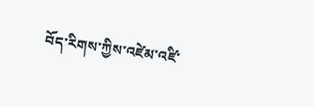བོད་རིགས་ཀྱིས་འཛེམ་འཛི་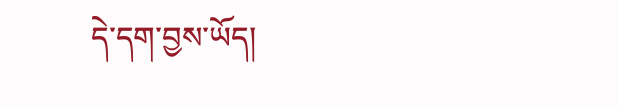དེ་དག་བྱས་ཡོད།